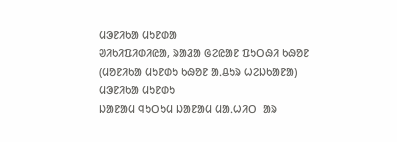ᱢᱳᱱᱤᱠᱟ ᱢᱩᱱᱰᱟ
ᱣᱤᱠᱤᱯᱤᱰᱤᱭᱟ, ᱨᱟᱲᱟ ᱜᱮᱭᱟᱱ ᱯᱩᱛᱷᱤ ᱠᱷᱚᱱ
(ᱢᱚᱱᱤᱠᱟ ᱢᱩᱱᱰᱩ ᱠᱷᱚᱱ ᱟᱹᱪᱩᱨ ᱦᱮᱡᱠᱟᱱᱟ)
ᱢᱳᱱᱤᱠᱟ ᱢᱩᱱᱰᱩ
ᱡᱟᱱᱟᱢ ᱧᱩᱛᱩᱢ ᱡᱟᱱᱟᱢ ᱢᱟᱹᱦᱤᱛ  ᱟᱨ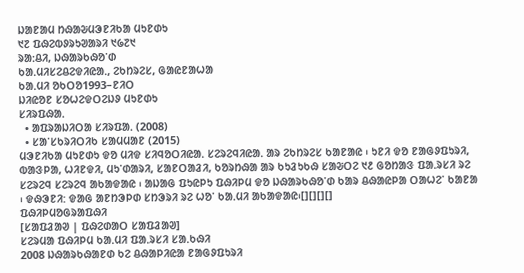ᱡᱟᱱᱟᱢ ᱴᱷᱟᱶᱢᱳᱱᱤᱠᱟ ᱢᱩᱱᱰᱩ
᱑᱗ ᱯᱷᱮᱵᱽᱨᱩᱣᱟᱨᱤ ᱑᱙᱗᱑
ᱨᱟᱺᱪᱤ, ᱡᱷᱟᱨᱠᱷᱚᱸᱰ
ᱠᱟᱹᱢᱤᱥᱮᱪᱮᱫᱤᱭᱟᱹ, ᱮᱠᱴᱨᱮᱥ, ᱜᱟᱭᱱᱟᱦᱟ
ᱠᱟᱹᱢᱤ ᱚᱠᱛᱚ1993–ᱱᱤᱛ
ᱡᱤᱭᱚᱱ ᱥᱚᱦᱮᱫᱛᱮᱡᱽ ᱢᱩᱱᱰᱩ
ᱥᱤᱨᱯᱷᱟᱹ
  • ᱟᱯᱨᱟᱡᱤᱛᱟ ᱥᱤᱨᱯᱟᱹ (2008)
  • ᱥᱟᱸᱥᱠᱨᱤᱛᱤᱠ ᱥᱟᱢᱢᱟᱱ (2015)
ᱢᱳᱱᱤᱠᱟ ᱢᱩᱱᱰᱩ ᱫᱚ ᱢᱤᱫ ᱥᱤᱧᱚᱛᱤᱭᱟᱹ ᱥᱮᱨᱮᱧᱤᱭᱟᱹ ᱟᱨ ᱮᱠᱴᱨᱮᱥ ᱠᱟᱱᱟᱭ ᱾ ᱩᱱᱤ ᱫᱚ ᱱᱟᱜᱽᱯᱩᱨᱤ, ᱵᱟᱝᱞᱟ, ᱦᱤᱱᱫᱤ, ᱢᱩᱸᱰᱟᱨᱤ, ᱥᱟᱱᱛᱟᱲᱤ, ᱠᱚᱨᱴᱷᱟ ᱟᱨ ᱠᱩᱲᱩᱠᱷ ᱥᱟᱶᱛᱮ ᱑᱒ ᱜᱚᱴᱟᱝ ᱯᱟᱹᱨᱥᱤ ᱨᱮ ᱥᱮᱨᱮᱧ ᱥᱮᱨᱮᱧ ᱟᱠᱟᱫᱟᱭ ᱾ ᱟᱡᱟᱜ ᱯᱩᱭᱞᱩ ᱯᱷᱤᱞᱢ ᱫᱚ ᱡᱷᱟᱨᱠᱷᱚᱸᱰ ᱠᱟᱨ ᱪᱷᱟᱭᱞᱟ ᱛᱟᱦᱮᱸ ᱠᱟᱱᱟ ᱾ ᱫᱷᱳᱱᱤ: ᱫᱟᱜ ᱟᱱᱴᱳᱞᱰ ᱥᱴᱳᱨᱤ ᱨᱮ ᱦᱚᱸ ᱠᱟᱹᱢᱤ ᱟᱠᱟᱫᱟᱭ᱾[][][][]
ᱯᱷᱤᱞᱢᱚᱜᱨᱟᱯᱷᱤ
[ᱥᱟᱯᱲᱟᱣ | ᱯᱷᱮᱰᱟᱛ ᱥᱟᱯᱲᱟᱣ]
ᱥᱮᱨᱢᱟ ᱯᱷᱤᱞᱢ ᱠᱟᱹᱢᱤ ᱯᱟᱹᱨᱥᱤ ᱥᱟᱹᱠᱷᱤ
2008 ᱡᱷᱟᱨᱠᱷᱟᱱᱰ ᱠᱮ ᱪᱷᱟᱞᱤᱭᱟ ᱱᱟᱜᱽᱯᱩᱨᱤ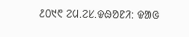᱒᱐᱑᱖ ᱮᱢ.ᱮᱥ.ᱫᱷᱚᱱᱤ: ᱫᱟᱜ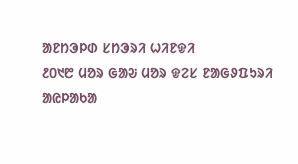ᱟᱱᱴᱳᱞᱰ ᱥᱴᱳᱨᱤ ᱦᱤᱱᱫᱤ
᱒᱐᱑᱘ ᱢᱚᱨ ᱜᱟᱶ ᱢᱚᱨ ᱫᱮᱥ ᱱᱟᱜᱽᱯᱩᱨᱤ
ᱟᱭᱞᱟᱠᱟ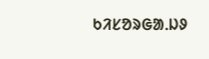ᱠᱤᱥᱚᱨᱜᱟᱹᱡᱽ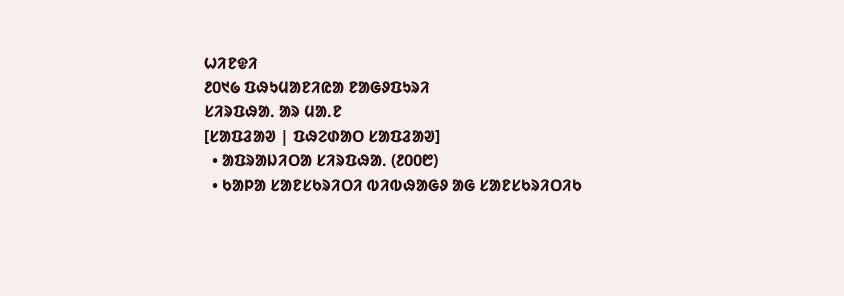ᱦᱤᱱᱫᱤ
᱒᱐᱑᱙ ᱯᱷᱩᱢᱟᱱᱤᱭᱟ ᱱᱟᱜᱽᱯᱩᱨᱤ
ᱥᱤᱨᱯᱷᱟᱹ ᱟᱨ ᱢᱟᱹᱱ
[ᱥᱟᱯᱲᱟᱣ | ᱯᱷᱮᱰᱟᱛ ᱥᱟᱯᱲᱟᱣ]
  • ᱟᱯᱨᱟᱡᱤᱛᱟ ᱥᱤᱨᱯᱷᱟᱹ (᱒᱐᱐᱘)
  • ᱠᱟᱞᱟ ᱥᱟᱱᱥᱠᱨᱤᱛᱤ ᱵᱤᱵᱷᱟᱜᱽ ᱟᱜ ᱥᱟᱱᱥᱠᱨᱤᱛᱤᱠ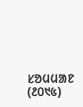ᱥᱚᱢᱢᱟᱱ (᱒᱐᱑᱕)